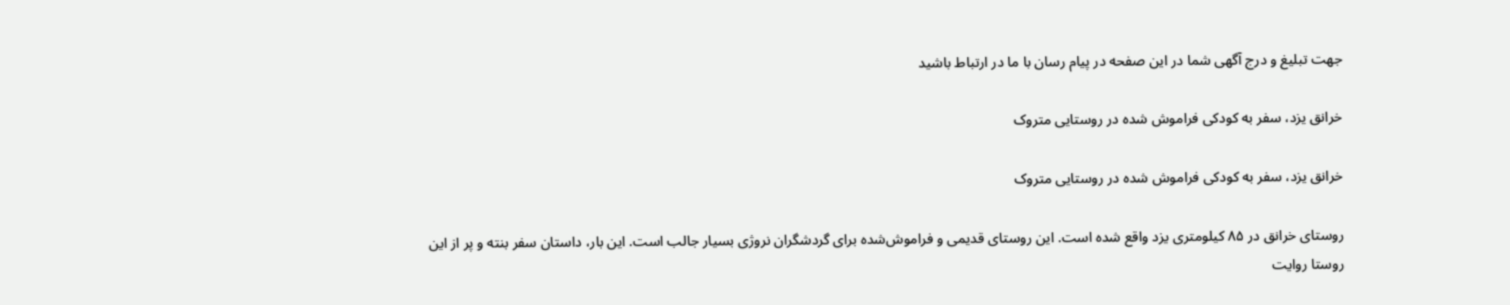جهت تبلیغ و درج آگهی شما در این صفحه در پیام رسان با ما در ارتباط باشید

خرانق یزد، سفر به کودکی فراموش شده در روستایی متروک

خرانق یزد، سفر به کودکی فراموش شده در روستایی متروک

روستای خرانق در ۸۵ کیلومتری یزد واقع شده است. این روستای قدیمی و فراموش‌شده برای گردشگران نروژی بسیار جالب است. این بار، داستان سفر بنته و پر از این روستا روایت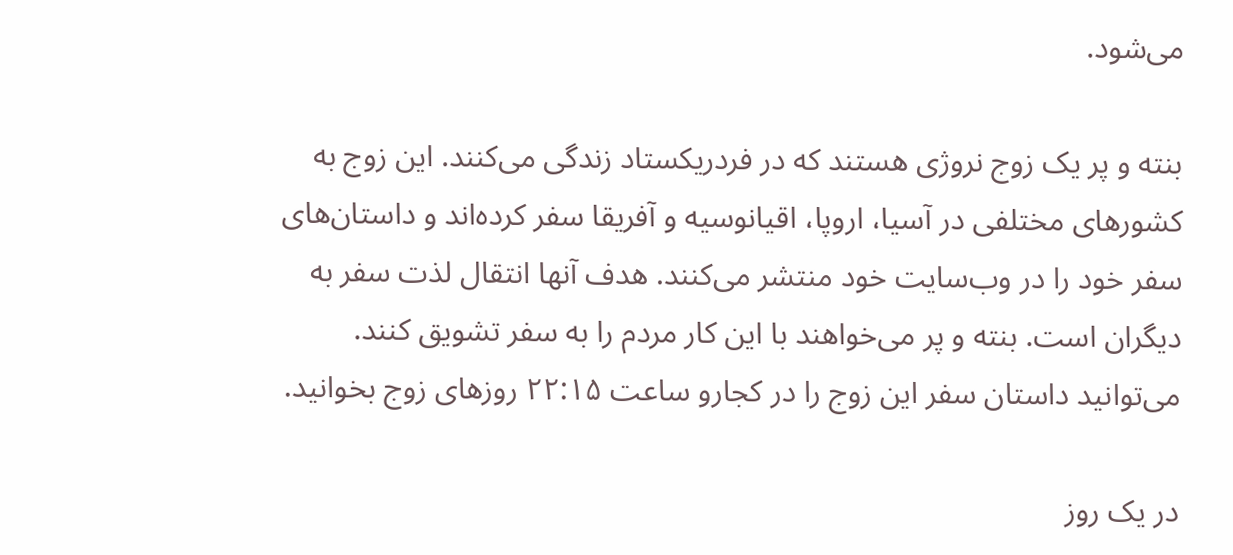می‌شود.

بنته و پر یک زوج نروژی هستند که در فردریکستاد زندگی می‌کنند. این زوج به کشورهای مختلفی در آسیا، اروپا، اقیانوسیه و آفریقا سفر کرده‌اند و داستان‌های سفر خود را در وب‌سایت خود منتشر می‌کنند. هدف آنها انتقال لذت سفر به دیگران است. بنته و پر می‌خواهند با این کار مردم را به سفر تشویق کنند. می‌توانید داستان سفر این زوج را در کجارو ساعت ۲۲:۱۵ روزهای زوج بخوانید.

در یک روز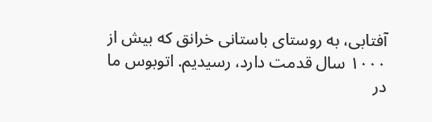آفتابی، به روستای باستانی خرانق که بیش از ۱۰۰۰ سال قدمت دارد، رسیدیم. اتوبوس ما در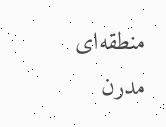منطقه‌ای مدرن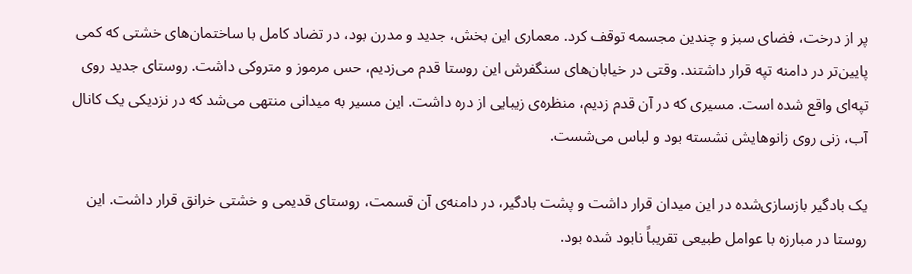پر از درخت، فضای سبز و چندین مجسمه توقف کرد. معماری این بخش، جدید و مدرن بود، در تضاد کامل با ساختمان‌های خشتی که کمی پایین‌تر در دامنه تپه قرار داشتند. وقتی در خیابان‌های سنگفرش این روستا قدم می‌زدیم، حس مرموز و متروکی داشت. روستای جدید روی تپه‌ای واقع شده است. مسیری که در آن قدم زدیم، منظره‌ی زیبایی از دره داشت. این مسیر به میدانی منتهی می‌شد که در نزدیکی یک کانال آب، زنی روی زانوهایش نشسته بود و لباس می‌شست.

یک بادگیر بازسازی‌شده در این میدان قرار داشت و پشت بادگیر، در دامنه‌ی آن قسمت، روستای قدیمی و خشتی خرانق قرار داشت. این روستا در مبارزه با عوامل طبیعی تقریباً نابود شده بود.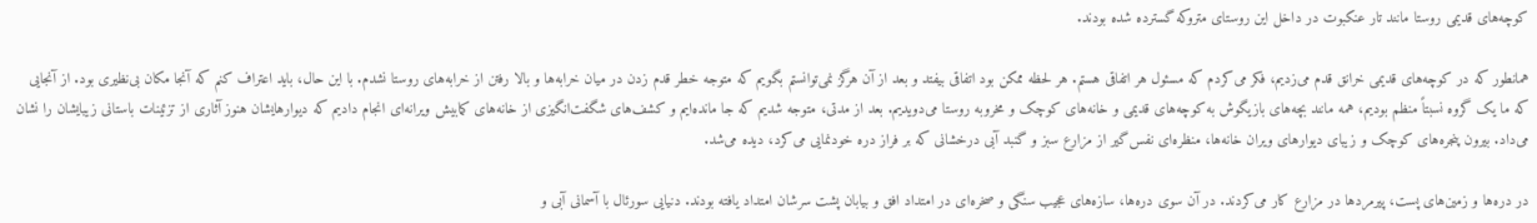کوچه‌های قدیمی روستا مانند تار عنکبوت در داخل این روستای متروکه گسترده شده بودند.

همانطور که در کوچه‌های قدیمی خرانق قدم می‌زدیم، فکر می‌کردم که مسئول هر اتفاقی هستم. هر لحظه ممکن بود اتفاقی بیفتد و بعد از آن هرگز نمی‌توانستم بگویم که متوجه خطر قدم زدن در میان خرابه‌ها و بالا رفتن از خرابه‌های روستا نشدم. با این حال، باید اعتراف کنم که آنجا مکان بی‌نظیری بود. از آنجایی که ما یک گروه نسبتاً منظم بودیم، همه مانند بچه‌های بازیگوش به کوچه‌های قدیمی و خانه‌های کوچک و مخروبه روستا می‌دویدیم. بعد از مدتی، متوجه شدیم که جا مانده‌ایم و کشف‌های شگفت‌انگیزی از خانه‌های کمابیش ویرانه‌ای انجام دادیم که دیوارهایشان هنوز آثاری از تزئینات باستانی زیبایشان را نشان می‌داد. بیرون پنجره‌های کوچک و زیبای دیوارهای ویران خانه‌ها، منظره‌ای نفس‌گیر از مزارع سبز و گنبد آبی درخشانی که بر فراز دره خودنمایی می‌کرد، دیده می‌شد.

در دره‌ها و زمین‌های پست، پیرمردها در مزارع کار می‌کردند. در آن سوی دره‌ها، سازه‌های عجیب سنگی و صخره‌ای در امتداد افق و بیابان پشت سرشان امتداد یافته بودند. دنیایی سورئال با آسمانی آبی و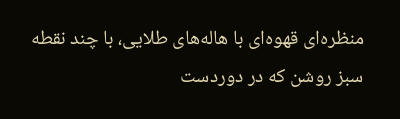منظره‌ای قهوه‌ای با هاله‌های طلایی، با چند نقطه سبز روشن که در دوردست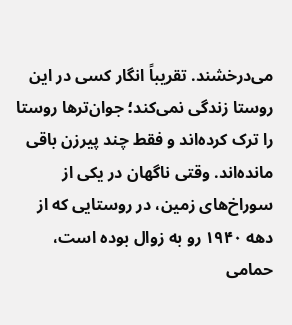می‌درخشند. تقریباً انگار کسی در این روستا زندگی نمی‌کند؛ جوان‌ترها روستا را ترک کرده‌اند و فقط چند پیرزن باقی مانده‌اند. وقتی ناگهان در یکی از سوراخ‌های زمین، در روستایی که از دهه ۱۹۴۰ رو به زوال بوده است، حمامی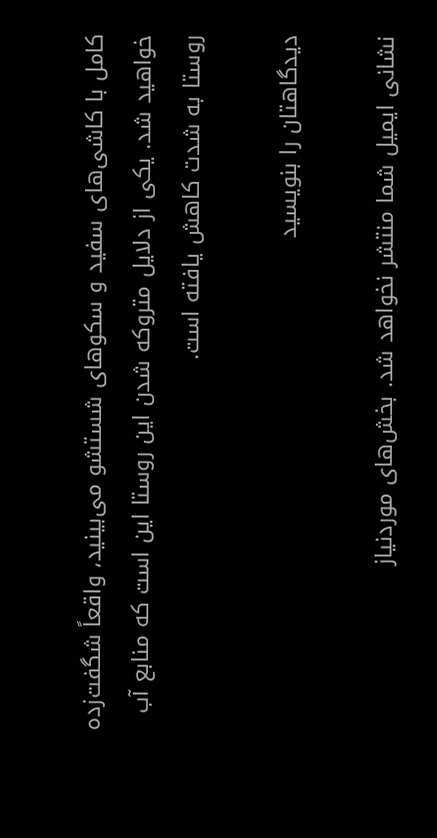کامل با کاشی‌های سفید و سکوهای شستشو می‌بینید، واقعاً شگفت‌زده خواهید شد. یکی از دلایل متروکه شدن این روستا این است که منابع آب روستا به شدت کاهش یافته است.

دیدگاهتان را بنویسید

نشانی ایمیل شما منتشر نخواهد شد. بخش‌های موردنیاز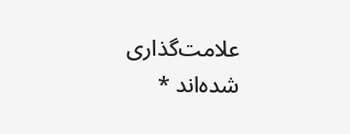علامت‌گذاری شده‌اند *